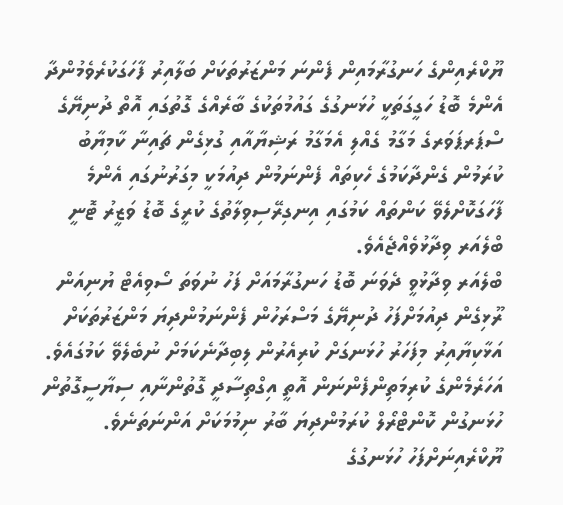ޔޫކްރެއިންގެ ހަނގުރާމައިން ފެންނަ މަންޒަރުތަކަށް ބަލާއިރު ފާހަގަކުރެވެމުންދާ އެންމެ ބޮޑު ހަގީގަތަކީ ހުޅަނގުގެ ގައުމުތަކުގެ ބާރެއްގެ ގޮތުގައި އޮތް ދުނިޔޭގެ ސްޕަރޕަވަރގެ މަގާމު ގެއްލި އެމަގާމު ރަޝިޔާއާއި ގުޅިގެން ޗައިނާ ކާމިޔާބު ކުރަމުން ގެންދާކަމުގެ ހެކިތައް ފެންނަމުން ދިއުމަކީ މިގަރުނުގައި އެންމެ ފާހަގަކޮށްލެވޭ ކަންތައް ކަމުގައި އިނގިރޭސިވިލާތުގެ ކުރީގެ ބޮޑު ވަޒީރު ޓޮނީ ބްލެއަރ ވިދާޅުވެއްޖެއެވެ.
ބްލެއަރ ވިދާޅުވީ ދެވަނަ ބޮޑު ހަނގުރާމައަށް ފަހު ނުވަތަ ސޯވިއެޓް ޔުނިއަން ރޫޅިގެން ދިއުމަށްފަހު ދުނިޔޭގެ މަސްރަހުން ފެންނަމުންދިޔަ މަންޒަރުތަކަށް އަޅާކިޔާއިރު މިފަހަރު ހުޅަނގަށް ކުރިއެރުން ލިބިދާނެކަމަށް ނުބެލެވޭ ކަމުގައެވެ.
އަހަރެމެންގެ ކުރިމަތިންފެންނަން އޮތީ އިގްތިސާދީ ގޮތުންނާއި ސިޔާސީގޮތުން ހުޅަނގުން ކޮންޓްރޯލް ކުރަމުންދިޔަ ބާރު ނިމުމަކަށް އަންނަތަނެވެ. ޔޫކްރެއިނަށްފަހު ހުޅަނގުގެ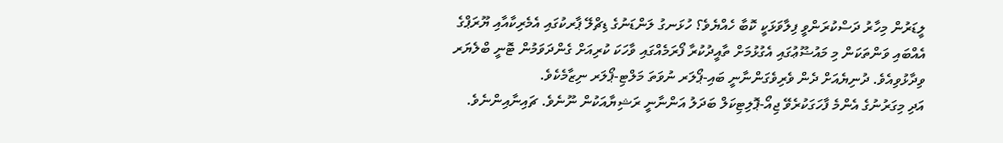ލީޑަރުން މިހާރު ދަސްކުރަންވީ ފިލާވަޅަކީ ކޮބާ ހެއްޔެވެ؟ ހުޅަނގު ލަންޑަނުގެ ޑިޗްލޭ ޕާރކުގައި އެމެރިކާއާއި ޔޫރަޕްގެ އެއްބައި ވަންތަކަން މި މައުޟޫޢުގައި އެގުޅުމަށް ތާއީދުކުރާ ފޯރަމެއްގައި ވާހަކަ ކުރިއަށް ގެންދަވަމުން ޓޮނީ ބްލެޔަރ ވިދާޅުވިއެވެ. ދުނިޔެއަށް ދެން ވެރިވެގަންނާނީ ބައި-ޕޯލަރ ނުވަތަ މަލްޓި-ޕޯލަރ ނިޒާމެކެވެ.
އަދި މިގަރުނުގެ އެންމެ ފާހަގަކުރެވޭ ޖިއޯ-ޕޮލިޓިކަލް ބަދަލު އަންނާނީ ރަޝިޔާއަކުން ނޫނެވެ. ޗައިނާއިންނެވެ.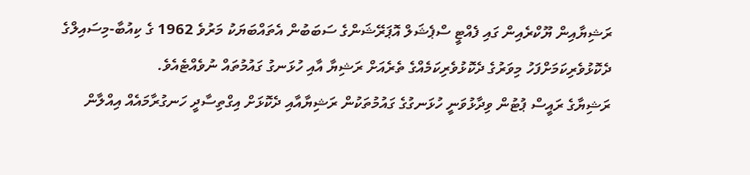ރަޝިޔާއިން ޔޫކްރެއިން ގައި ފެއްޓީ ސްޕެޝަލް އޮޕަރޭޝަންގެ ސަބަބުން އެތައްބަޔަކު މަރުވެ 1962 ގެ ކިއުބާ-މިސައިލްގެ ދެކޮޅުވެރިކަމަށްފަހު މިވަރުގެ ދެކޮޅުވެރިކަމެއްގެ ތެރެއަށް ރަޝިޔާ އާއި ހުޅަނގު ގައުމުތައް ނުވެއްޓެއެވެ.
ރަޝިޔާގެ ރައީސް ޕުޓުން ވިދާޅުވަނީ ހުޅަނގުގެ ގައުމުތަކުން ރަޝިޔާއާއި ދެކޮޅަށް އިގްތިސާދީ ހަނގުރާމައެއް އިއްލާން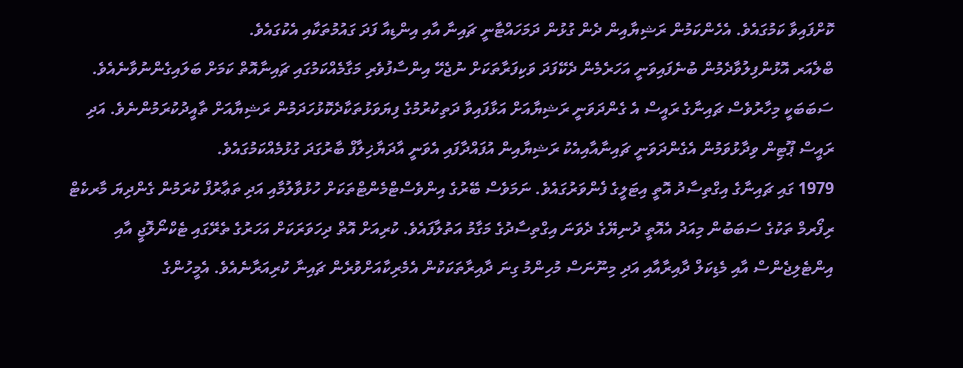ކޮށްފައިވާ ކަމުގައެވެ. އެހެންކަމުން ރަޝިޔާއިން ދެން ގުޅުން ދަމަހައްޓާނީ ޗައިނާ އާއި އިންޑިއާ ފަދަ ގައުމުތަކާއި އެކުގައެވެ.
ބްލެއަރ އޮޅުންފިލުވާދެމުން ބުނެފައިވަނީ އަހަރެމެން ދެކޭފަދަ ވަކިފަރާތަކަށް ނުޖެހޭ އިންސާފުވެރި މަގާމެއްކަމުގައި ޗައިނާއޮތް ކަމަށް ބަލައިގެންނުވާނެއެވެ. ސަބަބަކީ މިހާރުވެސް ޗައިނާގެ ރައީސް އެ ގެންދަވަނީ ރަޝިޔާއަށް އަޅާފައިވާ ދަތިކުރުމުގެ ފިޔަވަޅުތަކާދެކޮޅުހަދަމުން ރަޝިޔާއަށް ތާއީދުކުރަމުންނެވެ. އަދި ރައީސް ޕޫޓިން ވިދާޅުވަމުން އެގެންދަވަނީ ޗައިނާއާއިއެކު ރަޝިޔާއިން އުފައްދާފައި އެވަނީ އާދަޔާޚިލާފް ބާރުގަދަ ގުޅުމެއްކަމުގައެވެ.
1979 ގައި ޗައިނާގެ އިގްތިސާދު އޮތީ އިޓަލީގެ ފެންވަރުގައެވެ. ނަމަވެސް ބޭރުގެ އިންވެސްޓްމެންޓްތަކަށް ހުޅުވާލުމާއި އަދި ތަޢާރުފް ކުރަމުން ގެންދިޔަ މާރކެޓް ރިފޯރމް ތަކުގެ ސަބަބުން މިއަދު އެއޮތީ ދުނިޔޭގެ ދެވަނަ އިގްތިސާދުގެ މަގާމު އަތުލާފައެވެ. ކުރިއަށް އޮތް ދިހަވަރަކަށް އަހަރުގެ ތެރޭގައި ޓެކްނޯލޮޖީ އާއި އިންޓެލިޖެންސް އާއި މެޑިކަލް ދާއިރާއާއި އަދި މިނޫނަސް މުހިންމު ގިނަ ދާއިރާތަކަކުން އެމެރިކާއަށްވުރެން ޗައިނާ ކުރިއަރާނެއެވެ. އެމީހުންގެ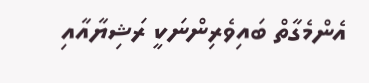އެންމެގާތް ބައިވެރިންނަކީ ރަޝިޔާއާއި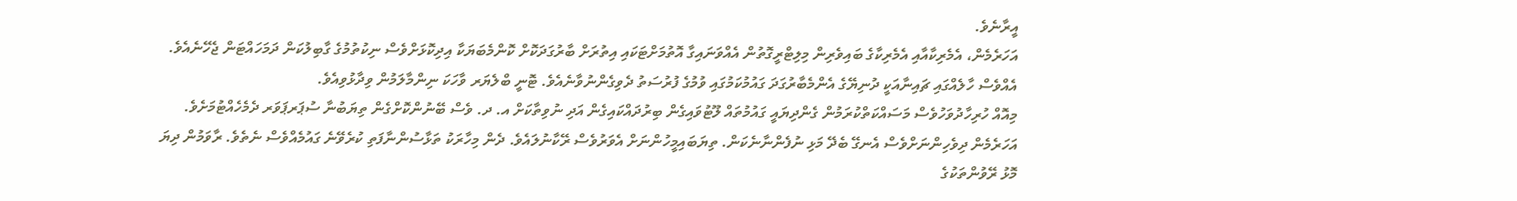އީރާނެވެ.
އަހަރެމެން، އެމެރިކާއާއި އެމެރިކާގެ ބައިވެރިން މިލިޓްރީގޮތުން އެއްވަނައިގާ އޮތުމަށްޓަކައި އިތުރަށް ބާރުގަދަކޮށް ކޮންމެބަޔަކާ އިދިކޮޅަށްވެސް ނިކުތުމުގެ ގާބިލުކަން ދަމަހައްޓަން ޖެހޭނެއެވެ. އެއްވެސް ހާލެއްގައި ޗައިނާއަކީ ދުނިޔޭގެ އެންމެބާރުގަދަ ގައުމުކަމުގައި ވުމުގެ ފުރުސަތު ދެވިގެންނުވާނެއެވެ. ޓޮނީ ބްލެޔަރ ވާހަކަ ނިންމާލަމުން ވިދާޅުވިއެވެ.
މިއޮއް ހުރިހާދުވަހުވެސް މަސައްކަތްކުރަމުން ގެންދިޔައީ ގައުމުތައް ލޫޓުވައިގެން ބިރުދައްކައިގެން އަދި ނުވިތާކަށް އ. ދ. ވެސް ބޭނުންކޮށްގެން ތިޔަބުނާ ސުޕަރޕަވަރ ދެމެހެއްޓުމަށެވެ. އަހަރެމެން ދިވެހިންނަށްވެސް އެނގޭ ބެދޭ މަޅި ނުފެންނާނެކަން. ތިޔަބައިމީހުންނަށް އެވަރުވެސް ރޭކާނުލައެވެ. ދެން މިހާރަކު ތަޅާސުންނާފަތި ކުރެވޭނެ ގައުމެއްވެސް ނެތެވެ. ރާވަމުން ދިޔަ މޮޅު ރޭވުންތަކުގެ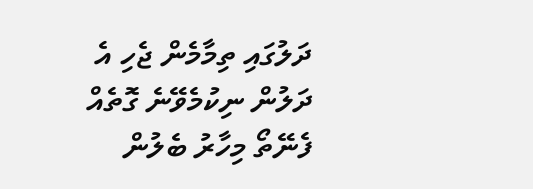ދަލުގައި ތިމާމެން ޖެހި އެ ދަލުން ނިކުމެވޭނެ ގޮތެއް ފެނޭތޯ މިހާރު ބެލުން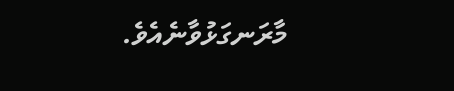މާރަނގަޅުވާނެއެވެ.